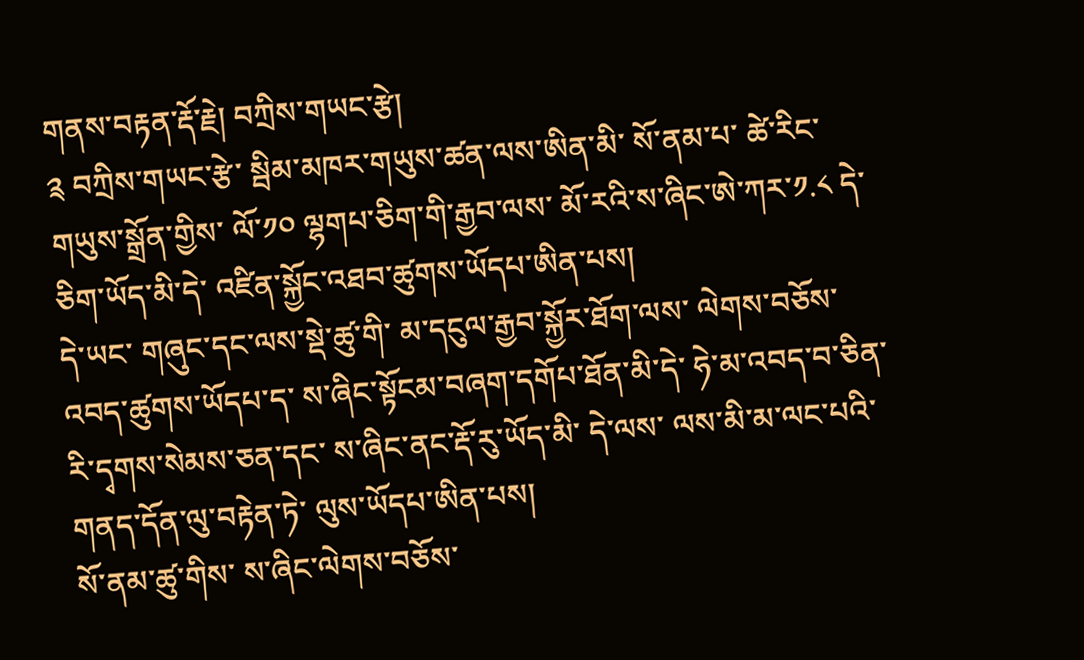གནས་བརྟན་རྡོ་རྗེ། བཀྲིས་གཡང་རྩེ།
༉ བཀྲིས་གཡང་རྩེ་ སྦིམ་མཁར་གཡུས་ཚན་ལས་ཨིན་མི་ སོ་ནམ་པ་ ཚེ་རིང་གཡུས་སྒྲོན་གྱིས་ ལོ་༡༠ ལྷགཔ་ཅིག་གི་རྒྱབ་ལས་ མོ་རའི་ས་ཞིང་ཨེ་ཀར་༡.༨ དེ་ཅིག་ཡོད་མི་དེ་ འཛིན་སྐྱོང་འཐབ་ཚུགས་ཡོདཔ་ཨིན་པས།
དེ་ཡང་ གཞུང་དང་ལས་སྡེ་ཚུ་གི་ མ་དངུལ་རྒྱབ་སྐྱོར་ཐོག་ལས་ ལེགས་བཅོས་འབད་ཚུགས་ཡོདཔ་ད་ ས་ཞིང་སྟོངམ་བཞག་དགོཔ་ཐོན་མི་དེ་ ཧེ་མ་འབད་བ་ཅིན་ རི་དྭགས་སེམས་ཅན་དང་ ས་ཞིང་ནང་རྡོ་རུ་ཡོད་མི་ དེ་ལས་ ལས་མི་མ་ལང་པའི་གནད་དོན་ལུ་བརྟེན་ཏེ་ ལུས་ཡོདཔ་ཨིན་པས།
སོ་ནམ་ཚུ་གིས་ ས་ཞིང་ལེགས་བཅོས་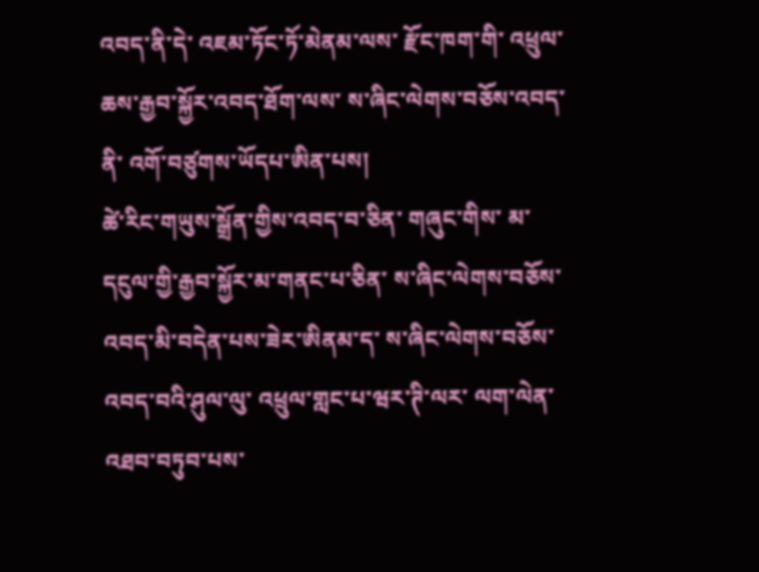འབད་ནི་དེ་ འཇམ་ཏོང་ཏོ་མེནམ་ལས་ རྫོང་ཁག་གི་ འཕྲུལ་ཆས་རྒྱབ་སྐྱོར་འབད་ཐོག་ལས་ ས་ཞིང་ལེགས་བཅོས་འབད་ནི་ འགོ་བཙུགས་ཡོདཔ་ཨིན་པས།
ཚེ་རིང་གཡུས་སྒྲོན་གྱིས་འབད་བ་ཅིན་ གཞུང་གིས་ མ་དངུལ་གྱི་རྒྱབ་སྐྱོར་མ་གནང་པ་ཅིན་ ས་ཞིང་ལེགས་བཅོས་འབད་མི་བདེན་པས་ཟེར་ཨིནམ་ད་ ས་ཞིང་ལེགས་བཅོས་འབད་བའི་ཤུལ་ལུ་ འཕྲུལ་གླང་པ་ཝར་ཊི་ལར་ ལག་ལེན་འཐབ་བཏུབ་པས་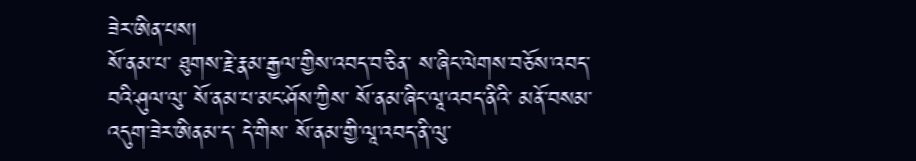ཟེར་ཨིན་པས།
སོ་ནམ་པ་ ཐུགས་རྗེ་རྣམ་རྒྱལ་གྱིས་འབད་བ་ཅིན་ ས་ཞིང་ལེགས་བཅོས་འབད་བའི་ཤུལ་ལུ་ སོ་ནམ་པ་མང་ཤོས་ཀྱིས་ སོ་ནམ་ཞིང་ལཱ་འབད་ནིའི་ མནོ་བསམ་འདུག་ཟེར་ཨིནམ་ད་ དེ་གིས་ སོ་ནམ་གྱི་ལཱ་འབད་ནི་ལུ་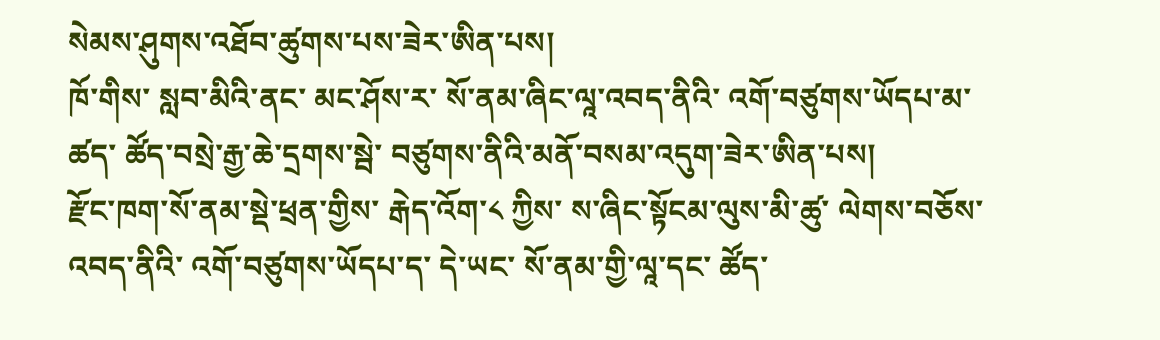སེམས་ཤུགས་འཐོབ་ཚུགས་པས་ཟེར་ཨིན་པས།
ཁོ་གིས་ སླབ་མིའི་ནང་ མང་ཤོས་ར་ སོ་ནམ་ཞིང་ལཱ་འབད་ནིའི་ འགོ་བཙུགས་ཡོདཔ་མ་ཚད་ ཚོད་བསྲེ་རྒྱ་ཆེ་དྲགས་སྦེ་ བཙུགས་ནིའི་མནོ་བསམ་འདུག་ཟེར་ཨིན་པས།
རྫོང་ཁག་སོ་ནམ་སྡེ་ཕྲན་གྱིས་ རྒེད་འོག་༨ ཀྱིས་ ས་ཞིང་སྟོངམ་ལུས་མི་ཚུ་ ལེགས་བཅོས་འབད་ནིའི་ འགོ་བཙུགས་ཡོདཔ་ད་ དེ་ཡང་ སོ་ནམ་གྱི་ལཱ་དང་ ཚོད་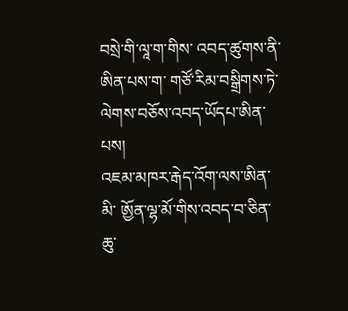བསྲེ་གི་ལཱ་ག་གིས་ འབད་ཚུགས་ནི་ཨིན་པས་ག་ གཙོ་རིམ་བསྒྲིགས་ཏེ་ ལེགས་བཅོས་འབད་ཡོདཔ་ཨིན་པས།
འཇམ་མཁར་རྒེད་འོག་ལས་ཨིན་མི་ ཨྱོན་ལྷ་མོ་གིས་འབད་བ་ཅིན་ ཆུ་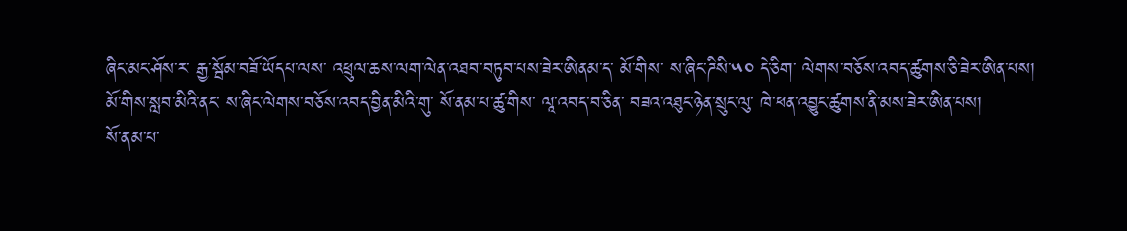ཞིང་མང་ཤོས་ར་ རྒྱ་སྦོམ་བཟོ་ཡོདཔ་ལས་ འཕྲུལ་ཆས་ལག་ལེན་འཐབ་བཏུབ་པས་ཟེར་ཨིནམ་ད་ མོ་གིས་ ས་ཞིང་ཌིསི་༥༠ དེ་ཅིག་ ལེགས་བཅོས་འབད་ཚུགས་ཅི་ཟེར་ཨིན་པས།
མོ་གིས་སླབ་མིའི་ནང་ ས་ཞིང་ལེགས་བཅོས་འབད་བྱིན་མིའི་གུ་ སོ་ནམ་པ་ཚུ་གིས་ ལཱ་འབད་བ་ཅིན་ བཟའ་འཐུང་ཉེན་སྲུང་ལུ་ ཁེ་ཕན་འབྱུང་ཚུགས་ནི་མས་ཟེར་ཨིན་པས།
སོ་ནམ་པ་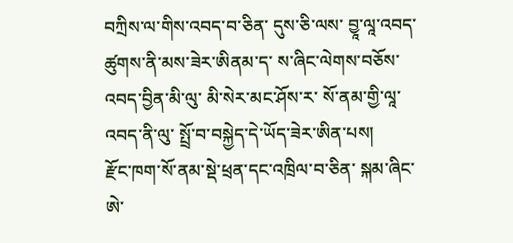བཀྲིས་ལ་གིས་འབད་བ་ཅིན་ དུས་ཅི་ལས་ བྱཱ་ལཱ་འབད་ཚུགས་ནི་མས་ཟེར་ཨིནམ་ད་ ས་ཞིང་ལེགས་བཅོས་འབད་བྱིན་མི་ལུ་ མི་སེར་མང་ཤོས་ར་ སོ་ནམ་གྱི་ལཱ་འབད་ནི་ལུ་ སྤྲོ་བ་བསྐྱེད་དེ་ཡོད་ཟེར་ཨིན་པས།
རྫོང་ཁག་སོ་ནམ་སྡེ་ཕྲན་དང་འཁྲིལ་བ་ཅིན་ སྐམ་ཞིང་ཨེ་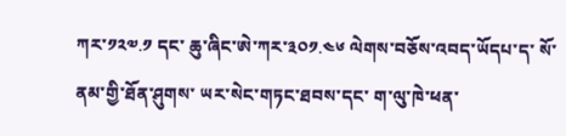ཀར་༡༢༧.༡ དང་ ཆུ་ཞིང་ཨེ་ཀར་༣༠༡.༤༦ ལེགས་བཅོས་འབད་ཡོདཔ་ད་ སོ་ནམ་གྱི་ཐོན་ཤུགས་ ཡར་སེང་གཏང་ཐབས་དང་ ག་ལུ་ཁེ་ཕན་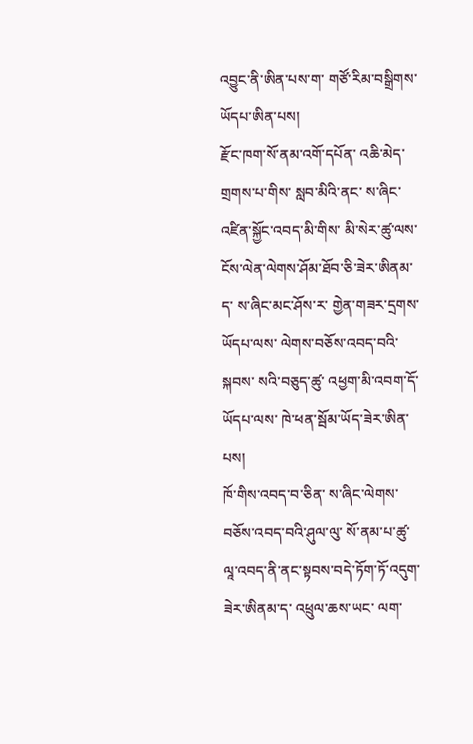འབྱུང་ནི་ཨིན་པས་ག་ གཙོ་རིམ་བསྒྲིགས་ཡོདཔ་ཨིན་པས།
རྫོང་ཁག་སོ་ནམ་འགོ་དཔོན་ འཆི་མེད་གྲགས་པ་གིས་ སླབ་མིའི་ནང་ ས་ཞིང་འཛིན་སྐྱོང་འབད་མི་གིས་ མི་སེར་ཚུ་ལས་ངོས་ལེན་ལེགས་ཤོམ་ཐོབ་ཅི་ཟེར་ཨིནམ་ད་ ས་ཞིང་མང་ཤོས་ར་ གྱེན་གཟར་དྲགས་ཡོདཔ་ལས་ ལེགས་བཅོས་འབད་བའི་སྐབས་ སའི་བཅུད་ཚུ་ འཕྱག་མི་འབག་དོ་ཡོདཔ་ལས་ ཁེ་ཕན་སྦོམ་ཡོད་ཟེར་ཨིན་པས།
ཁོ་གིས་འབད་བ་ཅིན་ ས་ཞིང་ལེགས་བཅོས་འབད་བའི་ཤུལ་ལུ་ སོ་ནམ་པ་ཚུ་ ལཱ་འབད་ནི་ནང་སྟབས་བདེ་ཏོག་ཏོ་འདུག་ཟེར་ཨིནམ་ད་ འཕྲུལ་ཆས་ཡང་ ལག་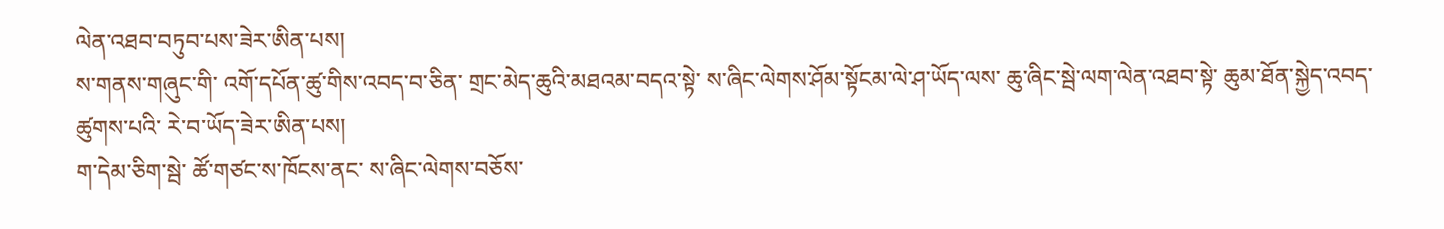ལེན་འཐབ་བཏུབ་པས་ཟེར་ཨིན་པས།
ས་གནས་གཞུང་གི་ འགོ་དཔོན་ཚུ་གིས་འབད་བ་ཅིན་ གྲང་མེད་ཆུའི་མཐའམ་བདའ་སྟེ་ ས་ཞིང་ལེགས་ཤོམ་སྟོངམ་ལེ་ཤ་ཡོད་ལས་ ཆུ་ཞིང་སྦེ་ལག་ལེན་འཐབ་སྟེ་ ཆུམ་ཐོན་སྐྱེད་འབད་ཚུགས་པའི་ རེ་བ་ཡོད་ཟེར་ཨིན་པས།
ག་དེམ་ཅིག་སྦེ་ ཚོ་གཙང་ས་ཁོངས་ནང་ ས་ཞིང་ལེགས་བཅོས་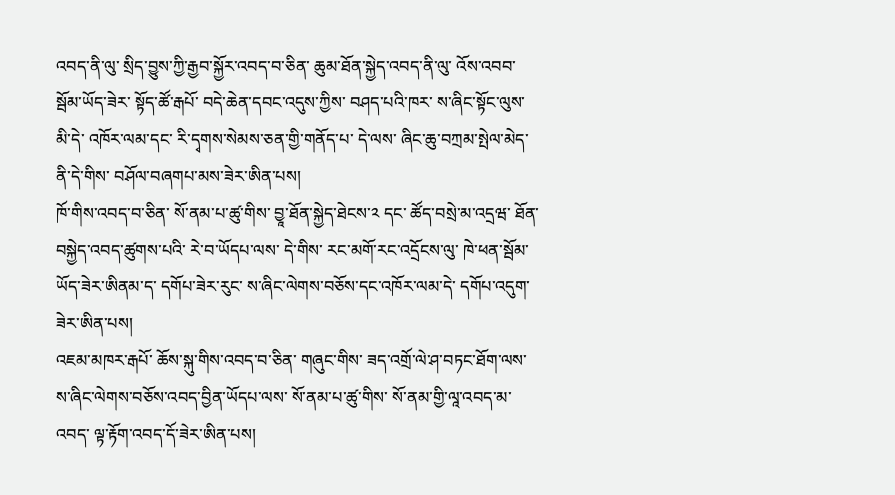འབད་ནི་ལུ་ སྲིད་བྱུས་ཀྱི་རྒྱབ་སྐྱོར་འབད་བ་ཅིན་ ཆུམ་ཐོན་སྐྱེད་འབད་ནི་ལུ་ འོས་འབབ་སྦོམ་ཡོད་ཟེར་ སྟོད་ཚོ་རྒཔོ་ བདེ་ཆེན་དབང་འདུས་ཀྱིས་ བཤད་པའི་ཁར་ ས་ཞིང་སྟོང་ལུས་མི་དེ་ འཁོར་ལམ་དང་ རི་དྭགས་སེམས་ཅན་གྱི་གནོད་པ་ དེ་ལས་ ཞིང་ཆུ་བཀྲམ་སྤེལ་མེད་ནི་དེ་གིས་ བཤོལ་བཞགཔ་མས་ཟེར་ཨིན་པས།
ཁོ་གིས་འབད་བ་ཅིན་ སོ་ནམ་པ་ཚུ་གིས་ བྱཱ་ཐོན་སྐྱེད་ཐེངས་༢ དང་ ཚོད་བསྲེ་མ་འདྲཝ་ ཐོན་བསྐྱེད་འབད་ཚུགས་པའི་ རེ་བ་ཡོདཔ་ལས་ དེ་གིས་ རང་མགོ་རང་འདྲོངས་ལུ་ ཁེ་ཕན་སྦོམ་ཡོད་ཟེར་ཨིནམ་ད་ དགོཔ་ཟེར་རུང་ ས་ཞིང་ལེགས་བཅོས་དང་འཁོར་ལམ་དེ་ དགོཔ་འདུག་ཟེར་ཨིན་པས།
འཇམ་མཁར་རྒཔོ་ ཆོས་སྐུ་གིས་འབད་བ་ཅིན་ གཞུང་གིས་ ཟད་འགྲོ་ལེ་ཤ་བཏང་ཐོག་ལས་ ས་ཞིང་ལེགས་བཅོས་འབད་བྱིན་ཡོདཔ་ལས་ སོ་ནམ་པ་ཚུ་གིས་ སོ་ནམ་གྱི་ལཱ་འབད་མ་འབད་ ལྟ་རྟོག་འབད་དོ་ཟེར་ཨིན་པས།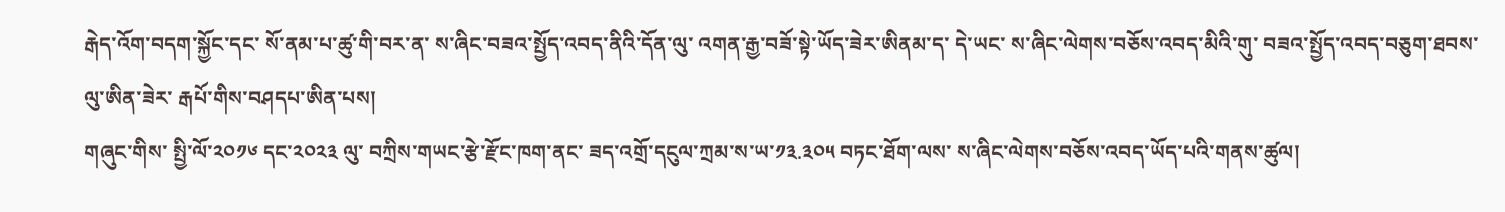རྒེད་འོག་བདག་སྐྱོང་དང་ སོ་ནམ་པ་ཚུ་གི་བར་ན་ ས་ཞིང་བཟའ་སྤྱོད་འབད་ནིའི་དོན་ལུ་ འགན་རྒྱ་བཟོ་སྟེ་ཡོད་ཟེར་ཨིནམ་ད་ དེ་ཡང་ ས་ཞིང་ལེགས་བཅོས་འབད་མིའི་གུ་ བཟའ་སྤྱོད་འབད་བཅུག་ཐབས་ལུ་ཨིན་ཟེར་ རྒཔོ་གིས་བཤདཔ་ཨིན་པས།
གཞུང་གིས་ སྤྱི་ལོ་༢༠༡༦ དང་༢༠༢༣ ལུ་ བཀྲིས་གཡང་རྩེ་རྫོང་ཁག་ནང་ ཟད་འགྲོ་དངུལ་ཀྲམ་ས་ཡ་༡༣.༣༠༥ བཏང་ཐོག་ལས་ ས་ཞིང་ལེགས་བཅོས་འབད་ཡོད་པའི་གནས་ཚུལ།